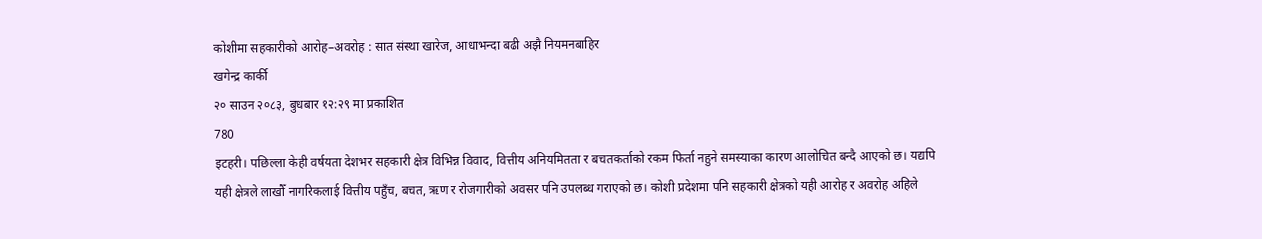कोशीमा सहकारीको आरोह–अवरोह : सात संस्था खारेज, आधाभन्दा बढी अझै नियमनबाहिर
खगेन्द्र कार्की
२० साउन २०८३, बुधबार १२:२९ मा प्रकाशित
780
इटहरी। पछिल्ला केही वर्षयता देशभर सहकारी क्षेत्र विभिन्न विवाद, वित्तीय अनियमितता र बचतकर्ताको रकम फिर्ता नहुने समस्याका कारण आलोचित बन्दै आएको छ। यद्यपि यही क्षेत्रले लाखौँ नागरिकलाई वित्तीय पहुँच, बचत, ऋण र रोजगारीको अवसर पनि उपलब्ध गराएको छ। कोशी प्रदेशमा पनि सहकारी क्षेत्रको यही आरोह र अवरोह अहिले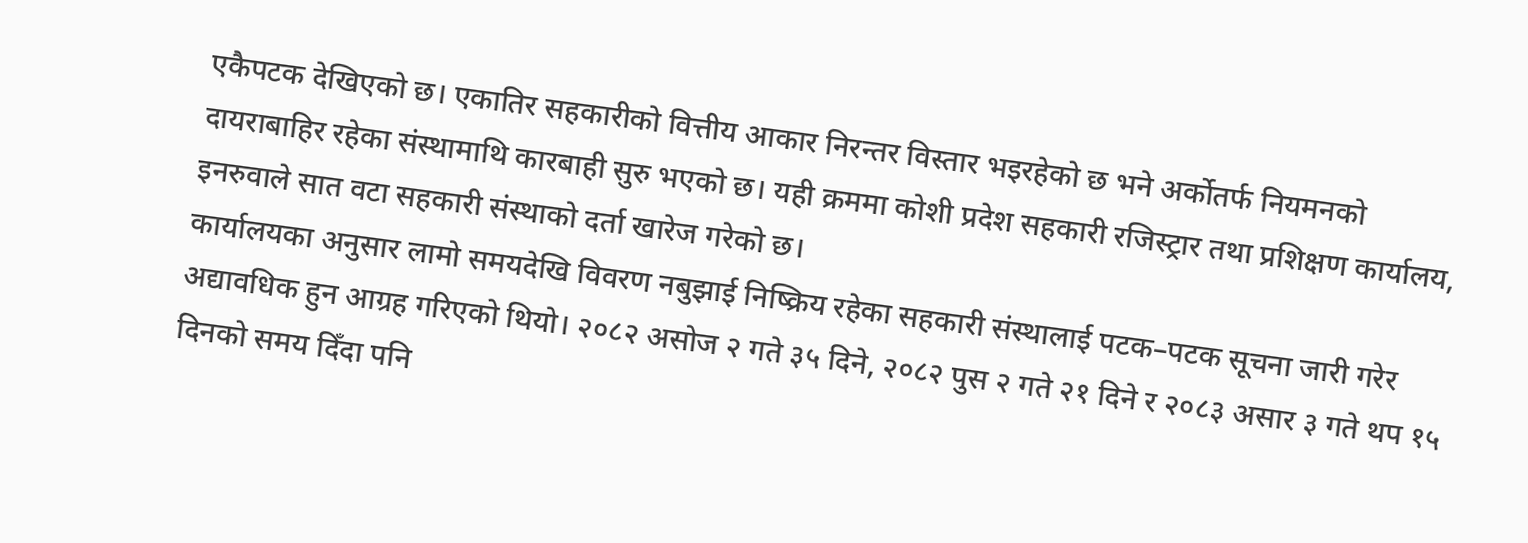एकैपटक देखिएको छ। एकातिर सहकारीको वित्तीय आकार निरन्तर विस्तार भइरहेको छ भने अर्कोतर्फ नियमनको दायराबाहिर रहेका संस्थामाथि कारबाही सुरु भएको छ। यही क्रममा कोशी प्रदेश सहकारी रजिस्ट्रार तथा प्रशिक्षण कार्यालय, इनरुवाले सात वटा सहकारी संस्थाको दर्ता खारेज गरेको छ।
कार्यालयका अनुसार लामो समयदेखि विवरण नबुझाई निष्क्रिय रहेका सहकारी संस्थालाई पटक–पटक सूचना जारी गरेर अद्यावधिक हुन आग्रह गरिएको थियो। २०८२ असोज २ गते ३५ दिने, २०८२ पुस २ गते २१ दिने र २०८३ असार ३ गते थप १५ दिनको समय दिँदा पनि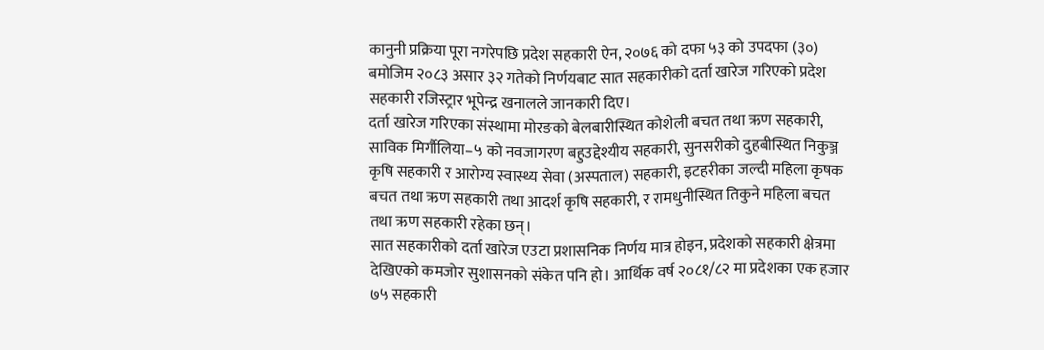कानुनी प्रक्रिया पूरा नगरेपछि प्रदेश सहकारी ऐन, २०७६ को दफा ५३ को उपदफा (३०) बमोजिम २०८३ असार ३२ गतेको निर्णयबाट सात सहकारीको दर्ता खारेज गरिएको प्रदेश सहकारी रजिस्ट्रार भूपेन्द्र खनालले जानकारी दिए।
दर्ता खारेज गरिएका संस्थामा मोरङको बेलबारीस्थित कोशेली बचत तथा ऋण सहकारी, साविक मिर्गौलिया–५ को नवजागरण बहुउद्देश्यीय सहकारी, सुनसरीको दुहबीस्थित निकुञ्ज कृषि सहकारी र आरोग्य स्वास्थ्य सेवा (अस्पताल) सहकारी, इटहरीका जल्दी महिला कृषक बचत तथा ऋण सहकारी तथा आदर्श कृषि सहकारी, र रामधुनीस्थित तिकुने महिला बचत तथा ऋण सहकारी रहेका छन्।
सात सहकारीको दर्ता खारेज एउटा प्रशासनिक निर्णय मात्र होइन, प्रदेशको सहकारी क्षेत्रमा देखिएको कमजोर सुशासनको संकेत पनि हो। आर्थिक वर्ष २०८१/८२ मा प्रदेशका एक हजार ७५ सहकारी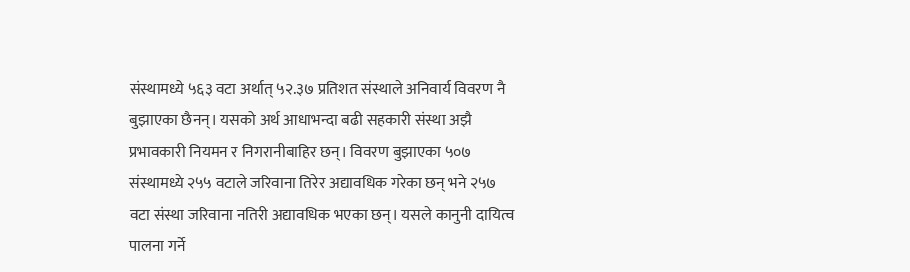संस्थामध्ये ५६३ वटा अर्थात् ५२.३७ प्रतिशत संस्थाले अनिवार्य विवरण नै बुझाएका छैनन्। यसको अर्थ आधाभन्दा बढी सहकारी संस्था अझै प्रभावकारी नियमन र निगरानीबाहिर छन्। विवरण बुझाएका ५०७ संस्थामध्ये २५५ वटाले जरिवाना तिरेर अद्यावधिक गरेका छन् भने २५७ वटा संस्था जरिवाना नतिरी अद्यावधिक भएका छन्। यसले कानुनी दायित्व पालना गर्ने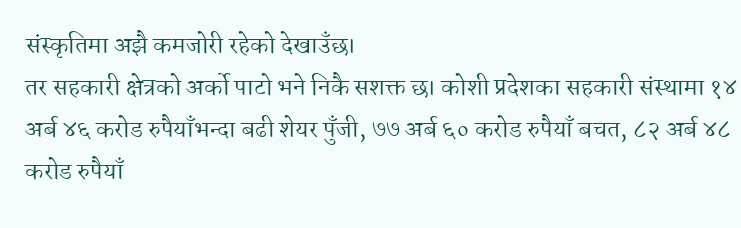संस्कृतिमा अझै कमजोरी रहेको देखाउँछ।
तर सहकारी क्षेत्रको अर्को पाटो भने निकै सशक्त छ। कोशी प्रदेशका सहकारी संस्थामा १४ अर्ब ४६ करोड रुपैयाँभन्दा बढी शेयर पुँजी, ७७ अर्ब ६० करोड रुपैयाँ बचत, ८२ अर्ब ४८ करोड रुपैयाँ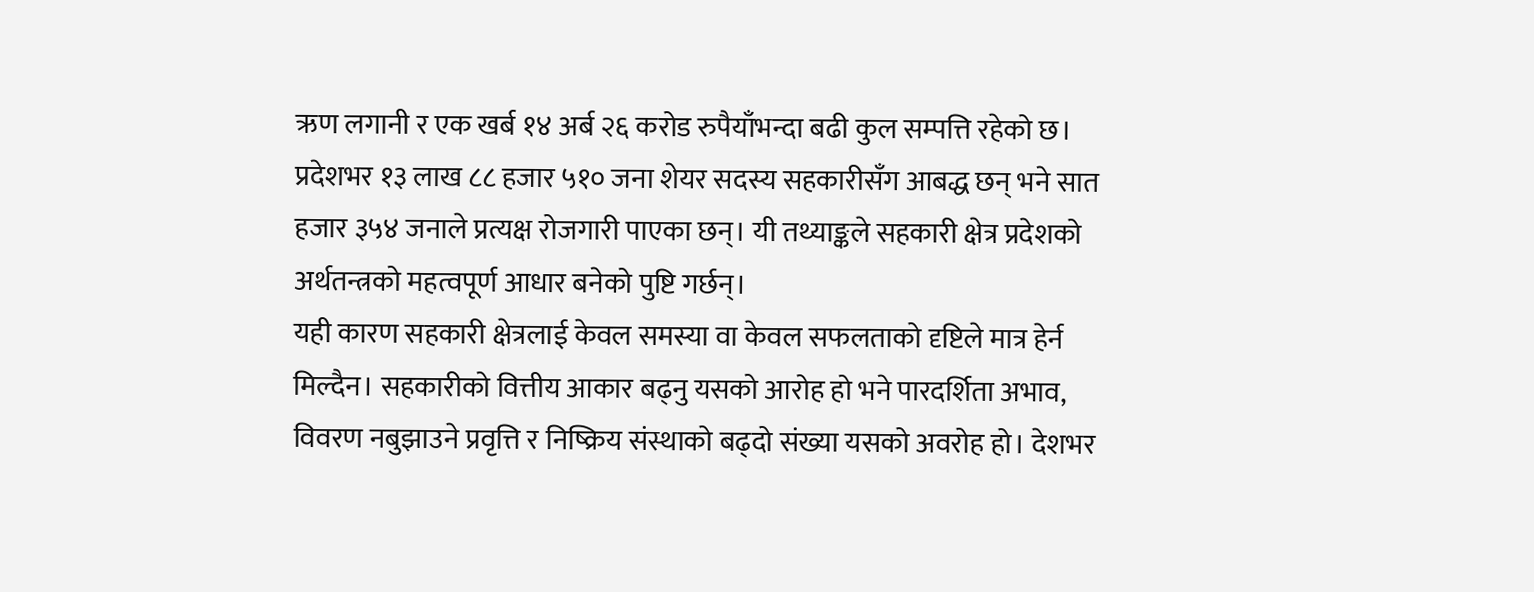ऋण लगानी र एक खर्ब १४ अर्ब २६ करोड रुपैयाँभन्दा बढी कुल सम्पत्ति रहेको छ। प्रदेशभर १३ लाख ८८ हजार ५१० जना शेयर सदस्य सहकारीसँग आबद्ध छन् भने सात हजार ३५४ जनाले प्रत्यक्ष रोजगारी पाएका छन्। यी तथ्याङ्कले सहकारी क्षेत्र प्रदेशको अर्थतन्त्रको महत्वपूर्ण आधार बनेको पुष्टि गर्छन्।
यही कारण सहकारी क्षेत्रलाई केवल समस्या वा केवल सफलताको दृष्टिले मात्र हेर्न मिल्दैन। सहकारीको वित्तीय आकार बढ्नु यसको आरोह हो भने पारदर्शिता अभाव, विवरण नबुझाउने प्रवृत्ति र निष्क्रिय संस्थाको बढ्दो संख्या यसको अवरोह हो। देशभर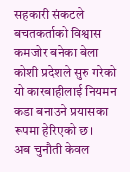सहकारी संकटले बचतकर्ताको विश्वास कमजोर बनेका बेला कोशी प्रदेशले सुरु गरेको यो कारबाहीलाई नियमन कडा बनाउने प्रयासका रूपमा हेरिएको छ।
अब चुनौती केवल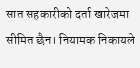सात सहकारीको दर्ता खारेजमा सीमित छैन। नियामक निकायले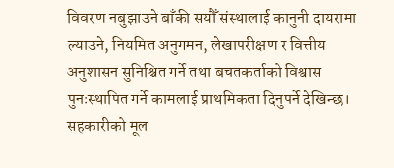विवरण नबुझाउने बाँकी सयौँ संस्थालाई कानुनी दायरामा ल्याउने, नियमित अनुगमन, लेखापरीक्षण र वित्तीय अनुशासन सुनिश्चित गर्ने तथा बचतकर्ताको विश्वास पुनःस्थापित गर्ने कामलाई प्राथमिकता दिनुपर्ने देखिन्छ। सहकारीको मूल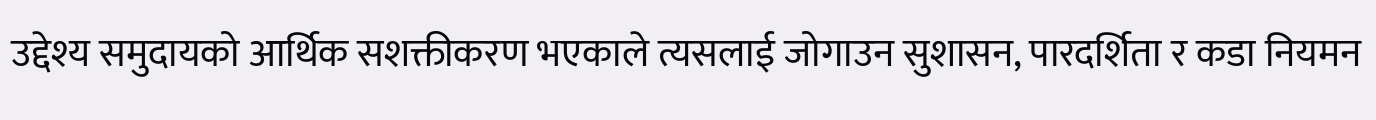उद्देश्य समुदायको आर्थिक सशक्तीकरण भएकाले त्यसलाई जोगाउन सुशासन, पारदर्शिता र कडा नियमन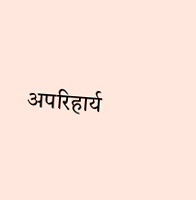अपरिहार्य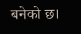बनेको छ।